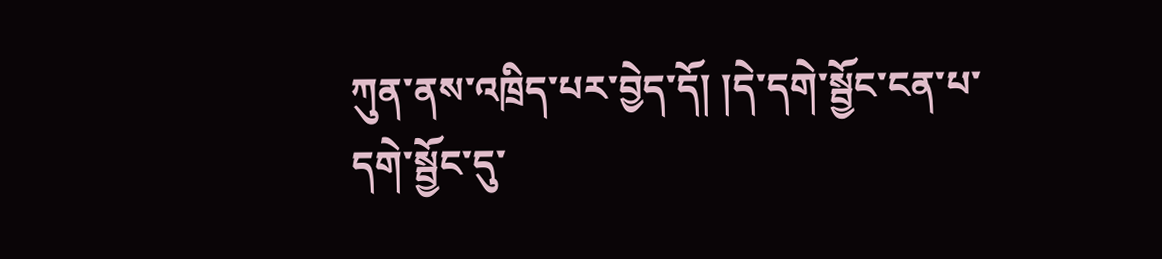ཀུན་ནས་འཁྲིད་པར་བྱེད་དོ། །དེ་དགེ་སྦྱོང་ངན་པ་དགེ་སྦྱོང་དུ་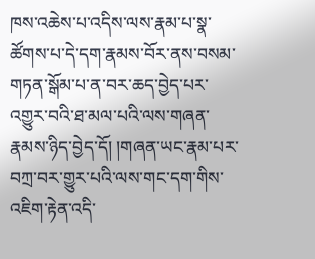ཁས་འཆེས་པ་འདིས་ལས་རྣམ་པ་སྣ་ཚོགས་པ་དེ་དག་རྣམས་བོར་ནས་བསམ་གཏན་སྒོམ་པ་ན་བར་ཆད་བྱེད་པར་འགྱུར་བའི་ཐ་མལ་པའི་ལས་གཞན་རྣམས་ཉིད་བྱེད་དོ། །གཞན་ཡང་རྣམ་པར་བཀྲ་བར་གྱུར་པའི་ལས་གང་དག་གིས་འཇིག་རྟེན་འདི་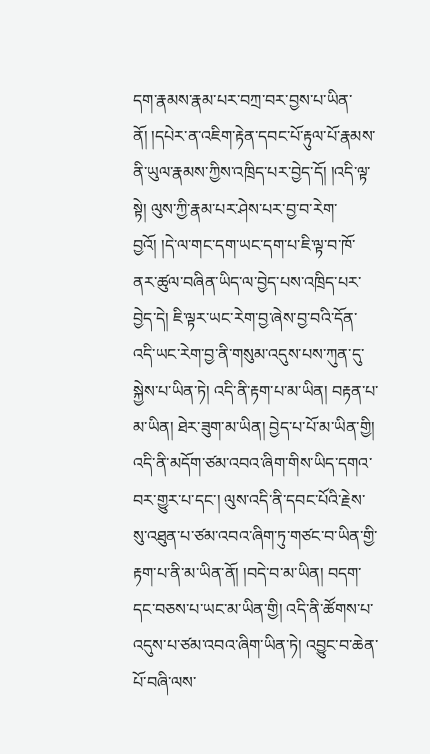དག་རྣམས་རྣམ་པར་བཀྲ་བར་བྱས་པ་ཡིན་ནོ། །དཔེར་ན་འཇིག་རྟེན་དབང་པོ་རྟུལ་པོ་རྣམས་ནི་ཡུལ་རྣམས་ཀྱིས་འཁྲིད་པར་བྱེད་དོ། །འདི་ལྟ་སྟེ། ལུས་ཀྱི་རྣམ་པར་ཤེས་པར་བྱ་བ་རེག་བྱའོ། །དེ་ལ་གང་དག་ཡང་དག་པ་ཇི་ལྟ་བ་ཁོ་ནར་ཚུལ་བཞིན་ཡིད་ལ་བྱེད་པས་འཁྲིད་པར་བྱེད་དེ། ཇི་ལྟར་ཡང་རེག་བྱ་ཞེས་བྱ་བའི་དོན་འདི་ཡང་རེག་བྱ་ནི་གསུམ་འདུས་པས་ཀུན་དུ་སྐྱེས་པ་ཡིན་ཏེ། འདི་ནི་རྟག་པ་མ་ཡིན། བརྟན་པ་མ་ཡིན། ཐེར་ཟུག་མ་ཡིན། བྱེད་པ་པོ་མ་ཡིན་གྱི། འདི་ནི་མདོག་ཙམ་འབའ་ཞིག་གིས་ཡིད་དགའ་བར་གྱུར་པ་དང་། ལུས་འདི་ནི་དབང་པོའི་རྗེས་སུ་འཐུན་པ་ཙམ་འབའ་ཞིག་ཏུ་གཙང་བ་ཡིན་གྱི་རྟག་པ་ནི་མ་ཡིན་ནོ། །བདེ་བ་མ་ཡིན། བདག་དང་བཅས་པ་ཡང་མ་ཡིན་གྱི། འདི་ནི་ཚོགས་པ་འདུས་པ་ཙམ་འབའ་ཞིག་ཡིན་ཏེ། འབྱུང་བ་ཆེན་པོ་བཞི་ལས་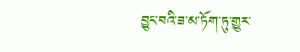བྱུང་བའི་ཟ་མ་ཏོག་ཏུ་གྱུར་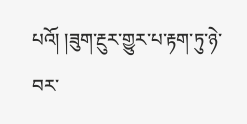པའོ། །ཟུག་རྔུར་གྱུར་པ་རྟག་ཏུ་ཉེ་བར་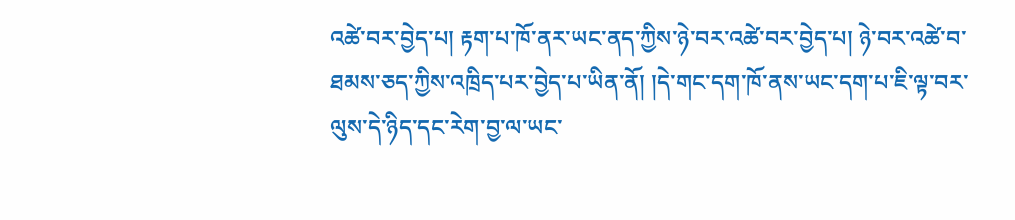འཚེ་བར་བྱེད་པ། རྟག་པ་ཁོ་ནར་ཡང་ནད་ཀྱིས་ཉེ་བར་འཚེ་བར་བྱེད་པ། ཉེ་བར་འཚེ་བ་ཐམས་ཅད་ཀྱིས་འཁྲིད་པར་བྱེད་པ་ཡིན་ནོ། །དེ་གང་དག་ཁོ་ནས་ཡང་དག་པ་ཇི་ལྟ་བར་ལུས་དེ་ཉིད་དང་རེག་བྱ་ལ་ཡང་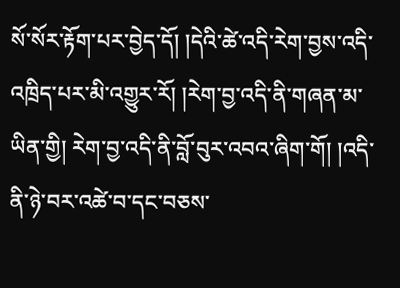སོ་སོར་རྟོག་པར་བྱེད་དོ། །དེའི་ཚེ་འདི་རེག་བྱས་འདི་འཁྲིད་པར་མི་འགྱུར་རོ། །རེག་བྱ་འདི་ནི་གཞན་མ་ཡིན་གྱི། རེག་བྱ་འདི་ནི་བློ་བུར་འབའ་ཞིག་གོ། །འདི་ནི་ཉེ་བར་འཚེ་བ་དང་བཅས་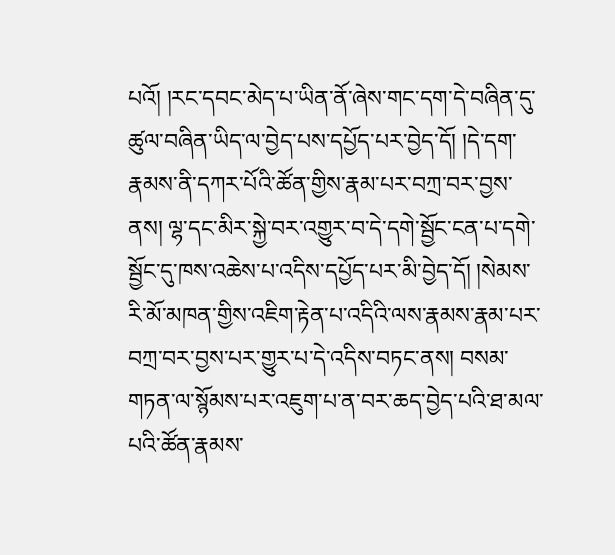པའོ། །རང་དབང་མེད་པ་ཡིན་ནོ་ཞེས་གང་དག་དེ་བཞིན་དུ་ཚུལ་བཞིན་ཡིད་ལ་བྱེད་པས་དཔྱོད་པར་བྱེད་དོ། །དེ་དག་རྣམས་ནི་དཀར་པོའི་ཚོན་གྱིས་རྣམ་པར་བཀྲ་བར་བྱས་ནས། ལྷ་དང་མིར་སྐྱེ་བར་འགྱུར་བ་དེ་དགེ་སྦྱོང་ངན་པ་དགེ་སྦྱོང་དུ་ཁས་འཆེས་པ་འདིས་དཔྱོད་པར་མི་བྱེད་དོ། །སེམས་རི་མོ་མཁན་གྱིས་འཇིག་རྟེན་པ་འདིའི་ལས་རྣམས་རྣམ་པར་བཀྲ་བར་བྱས་པར་གྱུར་པ་དེ་འདིས་བཏང་ནས། བསམ་གཏན་ལ་སྙོམས་པར་འཇུག་པ་ན་བར་ཆད་བྱེད་པའི་ཐ་མལ་པའི་ཚོན་རྣམས་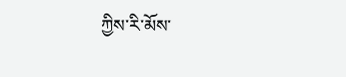ཀྱིས་རི་མོས་